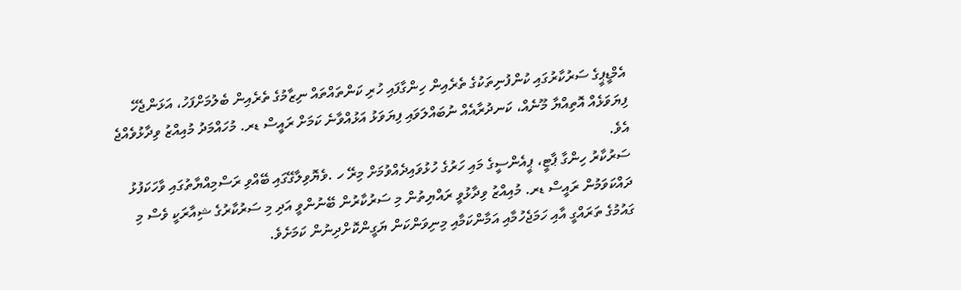އެމްޑީޕީގެ ސަރުކާރުގައި ކުންފުނިތަކުގެ ތެރެއިން ހިންގާފައި ހުރި ކަންތައްތައް ނިޒާމުގެ ތެރެއިން ބެލުމަށްފަހު، އަޅަންޖެހޭ ފިޔަވަޅެއް އޮތިއްޔާ މޫނެއް، ކަނދުރާއެއް ނުބައްލަވައި ފިޔަވަޅު އަޅުއްވާނެ ކަމަށް ރައީސް ޑރ. މުހައްމަދު މުއިއްޒު ވިދާޅުވެއްޖެ އެވެ.
ސަރުކާރު ހިންގާ ޕާޓީ، ޕީއެންސީގެ މައި ހަރުގެ ހުޅުވައިދެއްވުމަށް މިރޭ ހ .ވެޔޮވިލާގޭގައި ބޭއްވި ރަސްމިއްޔާތުގައި ވާހަކަފުޅު ދައްކަވަމުން ރައީސް ޑރ. މުއިއްޒު ވިދާޅުވީ ރައްޔިތުން މި ސަރުކާރުން ބޭނުންވީ އަދި މި ސަރުކާރުގެ ޝިއާރަކީ ވެސް މި ގައުމުގެ ތަރައްގީ އާއި ހަމަޖެހުމާއި އަމާންކަމާއި މިނިވަންކަން ޔަގީންކޮށްދިނުން ކަމަށެވެ.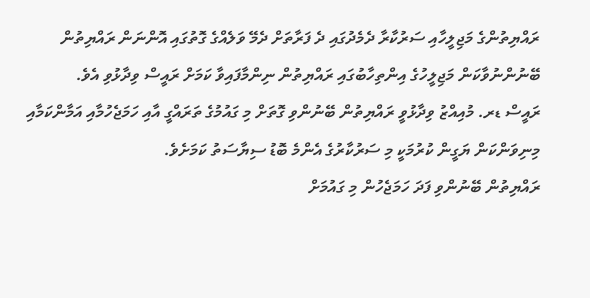ރައްޔިތުންގެ މަޖިލީހާއި ސަރުކާރާ ދެމެދުގައި ދެ ފަރާތަށް ދެމޭ ވަލެއްގެ ގޮތުގައި އޮންނަން ރައްޔިތުން ބޭނުންނުވާކަން މަޖިލީހުގެ އިންތިހާބުގައި ރައްޔިތުން ނިންމާފައިވާ ކަމަށް ރައީސް ވިދާޅުވި އެވެ.
ރައީސް ޑރ. މުއިއްޒު ވިދާޅުވީ ރައްޔިތުން ބޭނުންވި ގޮތަށް މި ގައުމުގެ ތަރައްގީ އާއި ހަމަޖެހުމާއި އަމާންކަމާއި މިނިވަންކަން ޔަގީން ކުރުމަކީ މި ސަރުކާރުގެ އެންމެ ބޮޑު ސިޔާސަތު ކަމަށެވެ.
ރައްޔިތުން ބޭނުންވި ފަދަ ހަމަޖެހުން މި ގައުމަށް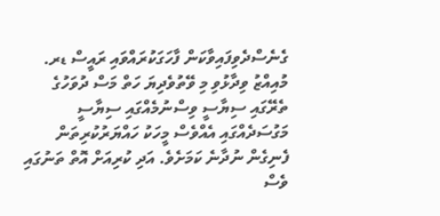ގެނެސްދެވިފައިވާކަން ފާހަގަކުރައްވައި ރައީސް ޑރ. މުއިއްޒު ވިދާޅުވި މި ވޭތުވެދިޔަ ހަތް މަސް ދުވަހުގެ ތެރޭގައި ސިޔާސީ ވިސްނުމެއްގައި ސިޔާސީ މަގުސަދެއްގައި އެއްވެސް މީހަކު ހައްޔަރުކުރިތަން ފެނިގެން ނުދާނެ ކަމަށެވެ. އަދި ކުރިއަށް އޮތް ތަނުގައި ވެސް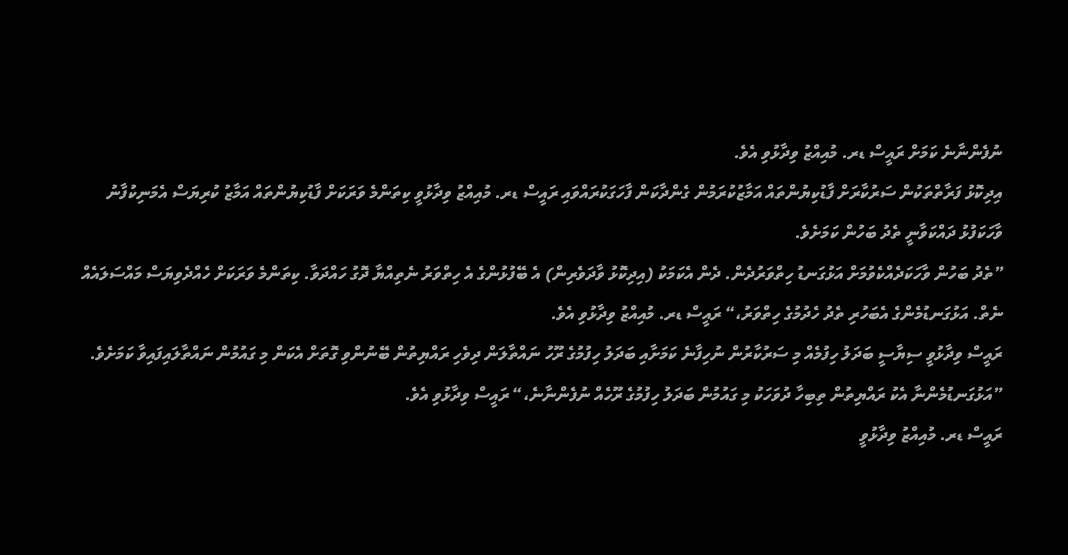ނުފެންނާނެ ކަމަށް ރައީސް ޑރ. މުއިއްޒު ވިދާޅުވި އެވެ.
އިދިކޮޅު ފަރާތްތަކުން ސަރުކާރަށް ފާޑުކިޔުންތައް އަމާޒުކުރަމުން ގެންދާކަން ފާހަގަކުރައްވައި ރައީސް ޑރ. މުއިއްޒު ވިދާޅުވީ ކިތަންމެ ވަރަކަށް ފާޑުކިޔުންތައް އަމާޒު ކުރިޔަސް އެމަނިކުފާނު ވާހަކަފުޅު ދައްކަވާނީ ތެދު ބަހުން ކަމަށެވެ.
”ތެދު ބަހުން ވާހަކަދެއްކެވުމަށް އަޅުގަނޑު ހިތްވަރުދެން. ދެން އެކަމަކު (އިދިކޮޅު ވާދަވެރިން) އެ ބޭފުޅުންގެ އެ ހިތްވަރު ނެތިއްޔާ ދޮގު ހައްދަވާ. ކިތަންމެ ވަރަކަށް ހެއްދެވިޔަސް މައްސަލައެއް ނެތް. އަޅުގަނޑުމެންގެ އެބަހުރި ތެދު ހެދުމުގެ ހިތްވަރު،“ ރައީސް ޑރ. މުއިއްޒު ވިދާޅުވި އެވެ.
ރައީސް ވިދާޅުވީ ސިޔާސީ ބަދަލު ހިފުމެއް މި ސަރުކާރުން ނުހިފާނެ ކަމަށާއި ބަދަލު ހިފުމުގެ ރޫހު ނައްތާލަން ދިވެހި ރައްޔިތުން ބޭނުންވި ގޮތަށް އެކަން މި ގައުމުން ނައްތާލައިފައިވާ ކަމަށެވެ.
”އަޅުގަނޑުމެންނާ އެކު ރައްޔިތުން ތިބިހާ ދުވަހަކު މި ގައުމުން ބަދަލު ހިފުމުގެ ރޫހެއް ނުފެންނާނެ،“ ރައީސް ވިދާޅުވި އެވެ.
ރައީސް ޑރ. މުއިއްޒު ވިދާޅުވީ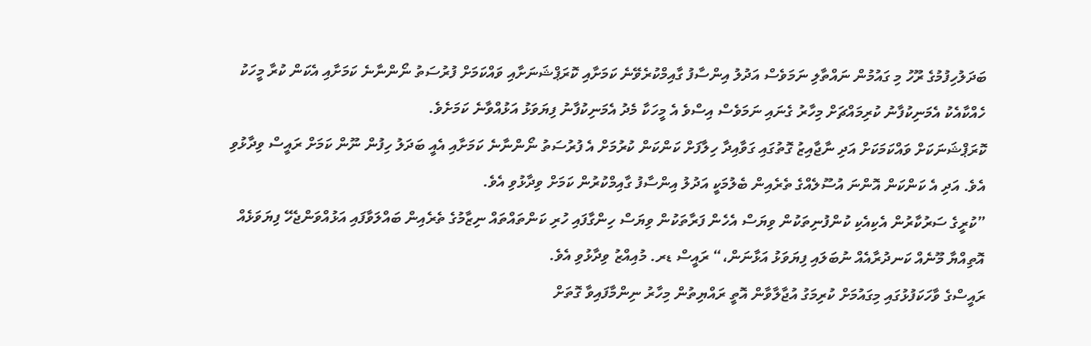ބަދަލުހިފުމުގެ ރޫހު މި ގައުމުން ނައްތާލި ނަމަވެސް އަދުލު އިންސާފު ގާއިމްކުރެވޭނެ ކަމަށާއި ކޮރަޕްޝަނަށާއި ވައްކަމަށް ފުރުސަތު ނޯންނާނެ ކަމަށާއި އެކަން ކުރާ މީހަކު ހެއްކާއެކު އެމަނިކުފާނު ކުރިމައްޗަށް މިހާރު ގެނައި ނަމަވެސް އިސްވެ އެ މީހަކާ މެދު އެމަނިކުފާނު ފިޔަވަޅު އަޅުއްވާނެ ކަމަށެވެ.
ކޮރަޕްޝަނަކަށް ވައްކަމަކަށް އަދި ނާޖާއިޒު ގޮތުގައި ގަވާއިދާ ހިލާފަށް ކަންކަން ކުރުމަށް އެ ފުރުސަތު ނޯންނާނެ ކަމަށާއި އެއީ ބަދަލު ހިފުން ނޫން ކަމަށް ރައީސް ވިދާޅުވި އެވެ. އަދި އެ ކަންކަން އޮންނަ އުސޫލެއްގެ ތެރެއިން ބެލުމަކީ އަދުލު އިންސާފު ގާއިމްކުރުން ކަމަށް ވިދާޅުވި އެވެ.
”ކުރީގެ ސަރުކާރުން އެކިއެކި ކުންފުނިތަކުން ވިޔަސް އެހެން ފަރާތަކުން ވިޔަސް ހިންގާފައި ހުރި ކަންތައްތައް ނިޒާމުގެ ތެރެއިން ބައްލަވާފައި އަޅުއްވަންޖެހޭ ފިޔަވަޅެއް އޮތިއްޔާ މޫނެއް ކަނދުރާއެއް ނުބަލައި ފިޔަވަޅު އަޅާނަން،“ ރައީސް ޑރ. މުއިއްޒު ވިދާޅުވި އެވެ.
ރައީސްގެ ވާހަކަފުޅުގައި މިގައުމަށް ކުރިމަގު އުޖާލާވާން އޮތީ ރައްޔިތުން މިހާރު ނިންމާފައިވާ ގޮތަށް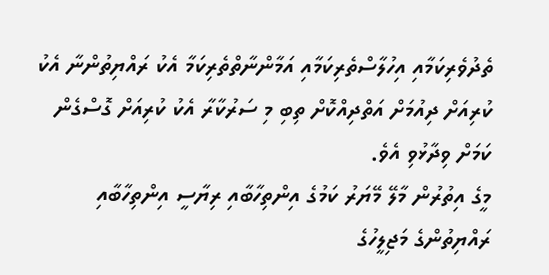ތެދުވެރިކަމާއި އިހުލާސްތެރިކަމާއި އަމާންނާތްތެރިކަމާ އެކު ރައްޔިތުންނާ އެކު ކުރިއަށް ދިއުމަށް އަތްދިއްކޮށް ތިބި މި ސަރުކާރާ އެކު ކުރިއަށް ގޮސްގެން ކަމަށް ވިދާޅުވި އެވެ.
މީގެ އިތުރުން މާލޭ މޭޔަރު ކަމުގެ އިންތިހާބާއި ރިޔާސީ އިންތިހާބާއި ރައްޔިތުންގެ މަޖިލީހުގެ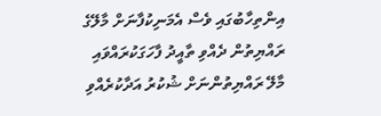އިންތިހާބުގައި ވެސް އެމަނިކުފާނަށް މާލޭގެ ރައްޔިތުން ދެއްވި ތާއީދު ފާހަގަކުރައްވައި މާލޭ ރައްޔިތުންނަށް ޝުކުރު އަދާކުރެއްވި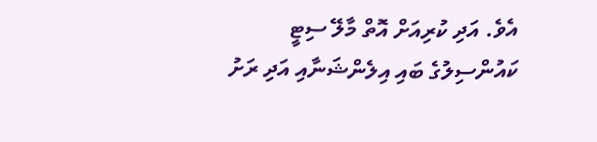އެވެ. އަދި ކުރިއަށް އޮތް މާލޭ ސިޓީ ކައުންސިލުގެ ބައި އިލެންޝަނާއި އަދި ރަށު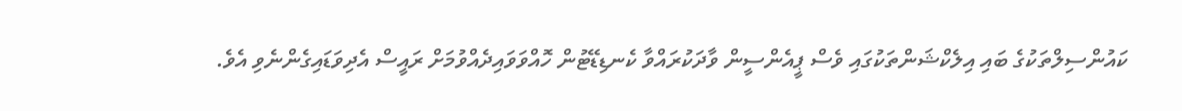ކައުންސިލްތަކުގެ ބައި އިލެކްޝަންތަކުގައި ވެސް ޕީއެންސީން ވާދަކުރައްވާ ކެނޑިޑޭޓުން ހޮއްވަވައިދެއްވުމަށް ރައީސް އެދިވަޑައިގެންނެވި އެވެ.